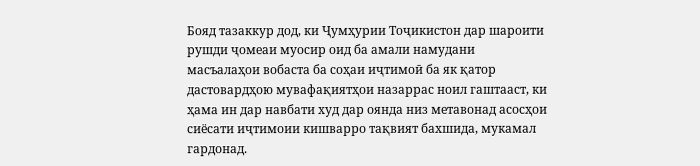Бояд тазаккур дод, ки Ҷумҳурии Тоҷикистон дар шароити рушди ҷомеаи муосир оид ба амали намудани масъалаҳои вобаста ба соҳаи иҷтимоӣ ба як қатор дастовардҳою мувафақиятҳои назаррас ноил гаштааст, ки ҳама ин дар навбати худ дар оянда низ метавонад асосҳои сиёсати иҷтимоии кишварро тақвият бахшида, мукамал гардонад.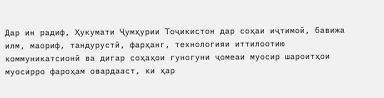Дар ин радиф, Ҳукумати Ҷумҳурии Тоҷикистон дар соҳаи иҷтимоӣ, бавижа илм, маориф, тандурустӣ, фарҳанг, технологияи иттилоотию коммуникатсионӣ ва дигар соҳаҳои гуногуни ҷомеаи муосир шароитҳои муосирро фароҳам овардааст, ки ҳар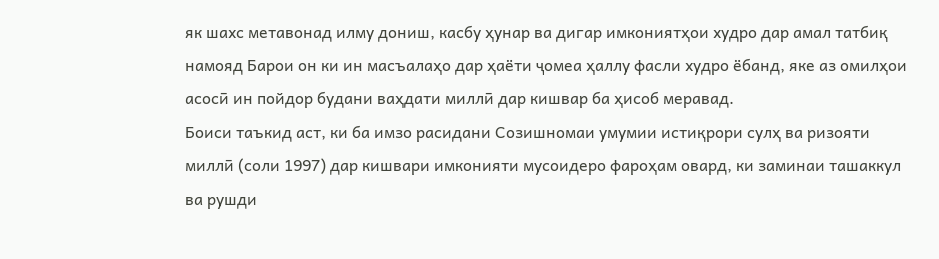як шахс метавонад илму дониш, касбу ҳунар ва дигар имкониятҳои худро дар амал татбиқ намояд Барои он ки ин масъалаҳо дар ҳаёти ҷомеа ҳаллу фасли худро ёбанд, яке аз омилҳои асосӣ ин пойдор будани ваҳдати миллӣ дар кишвар ба ҳисоб меравад.
Боиси таъкид аст, ки ба имзо расидани Созишномаи умумии истиқрори сулҳ ва ризояти миллӣ (соли 1997) дар кишвари имконияти мусоидеро фароҳам овард, ки заминаи ташаккул ва рушди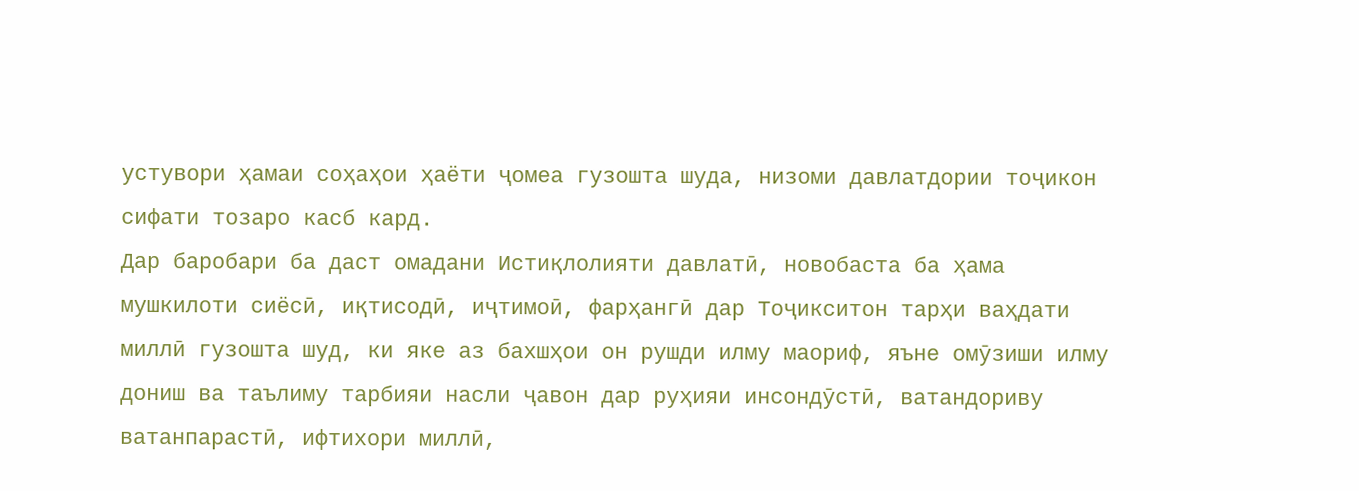устувори ҳамаи соҳаҳои ҳаёти ҷомеа гузошта шуда, низоми давлатдории тоҷикон сифати тозаро касб кард.
Дар баробари ба даст омадани Истиқлолияти давлатӣ, новобаста ба ҳама мушкилоти сиёсӣ, иқтисодӣ, иҷтимоӣ, фарҳангӣ дар Тоҷикситон тарҳи ваҳдати миллӣ гузошта шуд, ки яке аз бахшҳои он рушди илму маориф, яъне омӯзиши илму дониш ва таълиму тарбияи насли ҷавон дар руҳияи инсондӯстӣ, ватандориву ватанпарастӣ, ифтихори миллӣ,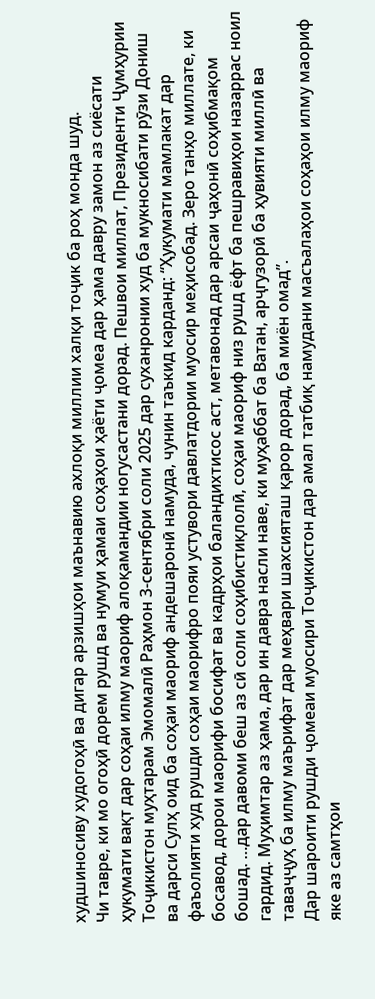худшиносиву худогоҳӣ ва дигар арзишҳои маънавию ахлоқи миллии халқи тоҷик ба роҳ монда шуд.
Чи тавре, ки мо огоҳӣ дорем рушд ва нумуи ҳамаи соҳаҳои ҳаёти ҷомеа дар ҳама давру замон аз сиёсати ҳукумати вақт дар соҳаи илму маориф алоқамандии ногусастани дорад. Пешвои миллат, Президенти Ҷумҳурии Тоҷикистон муҳтарам Эмомалӣ Раҳмон 3-сентябри соли 2025 дар суханронии худ ба мукносибати рӯзи Дониш ва дарси Сулҳ оид ба соҳаи маориф андешаронӣ намуда, чунин таъкид карданд: “Ҳукумати мамлакат дар фаъолияти худ рушди соҳаи маорифро пояи устувори давлатдории муосир меҳисобад. Зеро танҳо миллате, ки босавод, дорои маорифи босифат ва кадрҳои баландихтисос аст, метавонад дар арсаи ҷаҳонӣ соҳибмақом бошад. …дар давоми беш аз сӣ соли соҳибистиқлолӣ, соҳаи маориф низ рушд ёфт ба пешравиҳои назаррас ноил гардид. Муҳимтар аз ҳама, дар ин давра насли наве, ки муҳаббат ба Ватан, арҷгузорӣ ба ҳувияти миллӣ ва таваҷҷуҳ ба илму маърифат дар меҳвари шахсияташ қарор дорад, ба миён омад”.
Дар шароити рушди ҷомеаи муосири Тоҷикистон дар амал татбиқ намудани масъалаҳои соҳаҳои илму маориф яке аз самтҳои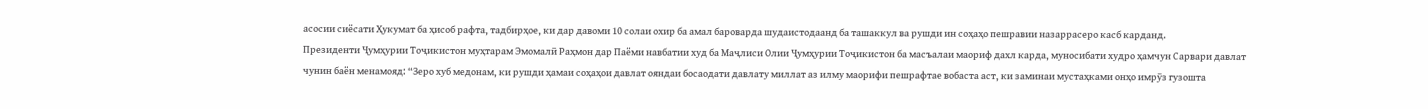асосии сиёсати Ҳукумат ба ҳисоб рафта, тадбирҳое, ки дар давоми 10 солаи охир ба амал бароварда шудаистодаанд ба ташаккул ва рушди ин соҳаҳо пешравии назаррасеро касб карданд.
Президенти Ҷумҳурии Тоҷикистон муҳтарам Эмомалӣ Раҳмон дар Паёми навбатии худ ба Маҷлиси Олии Ҷумҳурии Тоҷикистон ба масъалаи маориф дахл карда, муносибати худро ҳамчун Сарвари давлат чунин баён менамояд: “Зеро хуб медонам, ки рушди ҳамаи соҳаҳои давлат ояндаи босаодати давлату миллат аз илму маорифи пешрафтае вобаста аст, ки заминаи мустаҳками онҳо имрӯз гузошта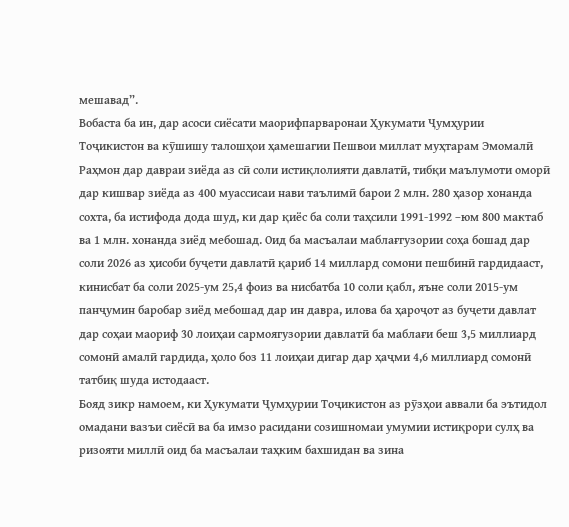мешавад”.
Вобаста ба ин, дар асоси сиёсати маорифпарваронаи Ҳукумати Ҷумҳурии Тоҷикистон ва кӯшишу талошҳои ҳамешагии Пешвои миллат муҳтарам Эмомалӣ Раҳмон дар давраи зиёда аз сӣ соли истиқлолияти давлатӣ, тибқи маълумоти оморӣ дар кишвар зиёда аз 400 муассисаи нави таълимӣ барои 2 млн. 280 ҳазор хонанда сохта, ба истифода дода шуд, ки дар қиёс ба соли таҳсили 1991-1992 –юм 800 мактаб ва 1 млн. хонанда зиёд мебошад. Оид ба масъалаи маблағгузории соҳа бошад дар соли 2026 аз ҳисоби буҷети давлатӣ қариб 14 миллард сомони пешбинӣ гардидааст, кинисбат ба соли 2025-ум 25,4 фоиз ва нисбатба 10 соли қабл, яъне соли 2015-ум панҷумин баробар зиёд мебошад дар ин давра, илова ба ҳароҷот аз буҷети давлат дар соҳаи маориф 30 лоиҳаи сармоягузории давлатӣ ба маблағи беш 3,5 миллиард сомонӣ амалӣ гардида, ҳоло боз 11 лоиҳаи дигар дар ҳаҷми 4,6 миллиард сомонӣ татбиқ шуда истодааст.
Бояд зикр намоем, ки Ҳукумати Ҷумҳурии Тоҷикистон аз рӯзҳои аввали ба эътидол омадани вазъи сиёсӣ ва ба имзо расидани созишномаи умумии истиқрори сулҳ ва ризояти миллӣ оид ба масъалаи таҳким бахшидан ва зина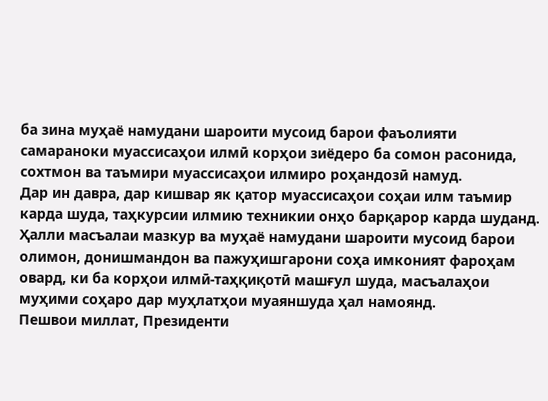ба зина муҳаё намудани шароити мусоид барои фаъолияти самараноки муассисаҳои илмӣ корҳои зиёдеро ба сомон расонида, сохтмон ва таъмири муассисаҳои илмиро роҳандозӣ намуд.
Дар ин давра, дар кишвар як қатор муассисаҳои соҳаи илм таъмир карда шуда, таҳкурсии илмию техникии онҳо барқарор карда шуданд. Ҳалли масъалаи мазкур ва муҳаё намудани шароити мусоид барои олимон, донишмандон ва пажуҳишгарони соҳа имконият фароҳам овард, ки ба корҳои илмӣ-таҳқиқотӣ машғул шуда, масъалаҳои муҳими соҳаро дар муҳлатҳои муаяншуда ҳал намоянд.
Пешвои миллат, Президенти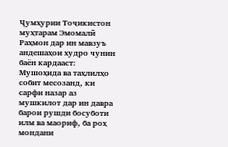Ҷумҳурии Тоҷикистон муҳтарам Эмомалӣ Раҳмон дар ин мавзуъ андешаҳои худро чунин баён кардааст: Мушоҳида ва таҳлилҳо собит месозанд, ки сарфи назар аз мушкилот дар ин давра барои рушди босуботи илм ва маориф, ба роҳ мондани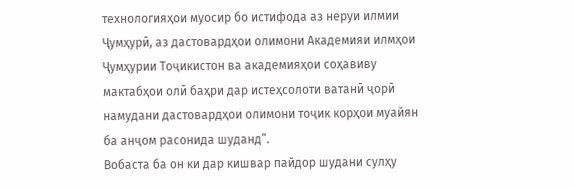технологияҳои муосир бо истифода аз неруи илмии Ҷумҳурӣ, аз дастовардҳои олимони Академияи илмҳои Ҷумҳурии Тоҷикистон ва академияҳои соҳавиву мактабҳои олӣ баҳри дар истеҳсолоти ватанӣ ҷорӣ намудани дастовардҳои олимони тоҷик корҳои муайян ба анҷом расонида шуданд”.
Вобаста ба он ки дар кишвар пайдор шудани сулҳу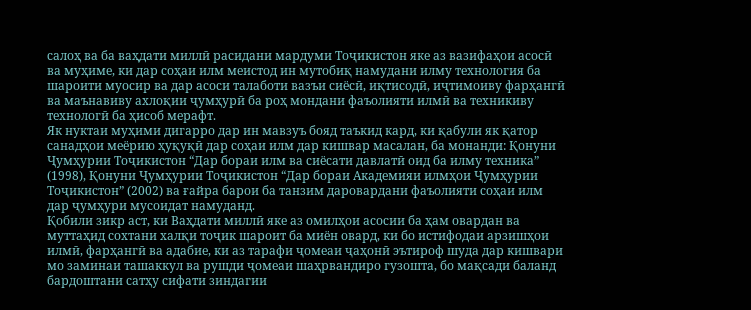салоҳ ва ба ваҳдати миллӣ расидани мардуми Тоҷикистон яке аз вазифаҳои асосӣ ва муҳиме, ки дар соҳаи илм меистод ин мутобиқ намудани илму технология ба шароити муосир ва дар асоси талаботи вазъи сиёсӣ, иқтисодӣ, иҷтимоиву фарҳангӣ ва маънавиву ахлоқии ҷумҳурӣ ба роҳ мондани фаъолияти илмӣ ва техникиву технологӣ ба ҳисоб мерафт.
Як нуктаи муҳими дигарро дар ин мавзуъ бояд таъкид кард, ки қабули як қатор санадҳои меёрию ҳуқуқӣ дар соҳаи илм дар кишвар масалан, ба монанди: Қонуни Ҷумҳурии Тоҷикистон “Дар бораи илм ва сиёсати давлатӣ оид ба илму техника” (1998), Қонуни Ҷумҳурии Тоҷикистон “Дар бораи Академияи илмҳои Ҷумҳурии Тоҷикистон” (2002) ва ғайра барои ба танзим даровардани фаъолияти соҳаи илм дар ҷумҳури мусоидат намуданд.
Қобили зикр аст, ки Ваҳдати миллӣ яке аз омилҳои асосии ба ҳам овардан ва муттаҳид сохтани халқи тоҷик шароит ба миён овард, ки бо истифодаи арзишҳои илмӣ, фарҳангӣ ва адабие, ки аз тарафи ҷомеаи ҷаҳонӣ эътироф шуда дар кишвари мо заминаи ташаккул ва рушди ҷомеаи шаҳрвандиро гузошта, бо мақсади баланд бардоштани сатҳу сифати зиндагии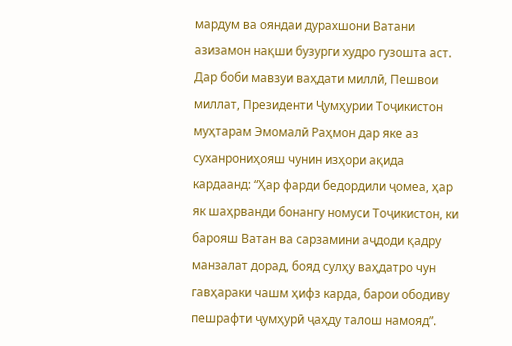мардум ва ояндаи дурахшони Ватани азизамон нақши бузурги худро гузошта аст.
Дар боби мавзуи ваҳдати миллӣ, Пешвои миллат, Президенти Ҷумҳурии Тоҷикистон муҳтарам Эмомалӣ Раҳмон дар яке аз суханрониҳояш чунин изҳори ақида кардаанд: “Ҳар фарди бедордили ҷомеа, ҳар як шаҳрванди бонангу номуси Тоҷикистон, ки барояш Ватан ва сарзамини аҷдоди қадру манзалат дорад, бояд сулҳу ваҳдатро чун гавҳараки чашм ҳифз карда, барои ободиву пешрафти ҷумҳурӣ ҷаҳду талош намояд”.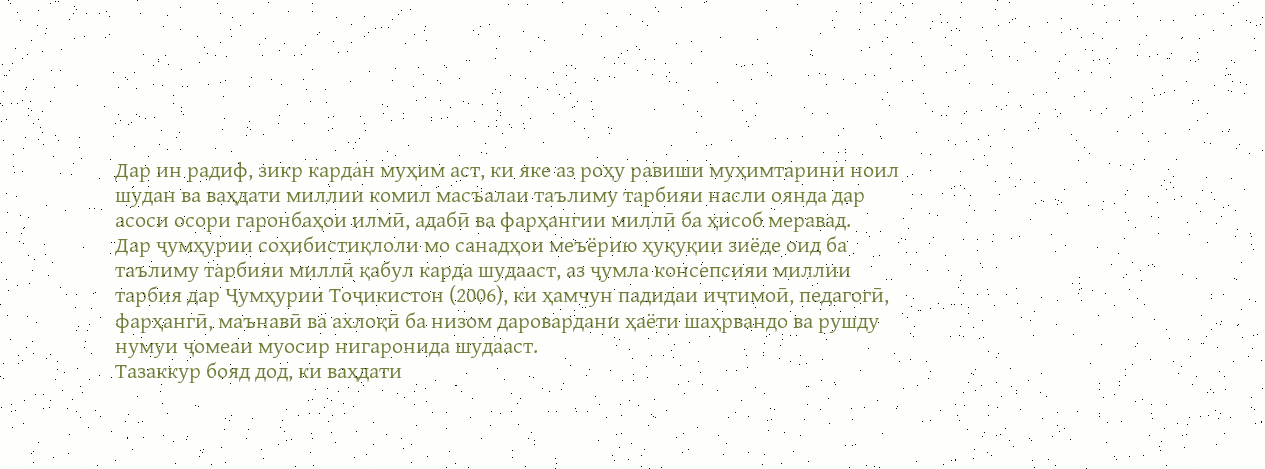Дар ин радиф, зикр кардан муҳим аст, ки яке аз роҳу равиши муҳимтарини ноил шудан ва ваҳдати миллии комил масъалаи таълиму тарбияи насли оянда дар асоси осори гаронбаҳои илмӣ, адабӣ ва фарҳангии миллӣ ба ҳисоб меравад.
Дар ҷумҳурии соҳибистиқлоли мо санадҳои меъёрию ҳуқуқии зиёде оид ба таълиму тарбияи миллӣ қабул карда шудааст, аз ҷумла консепсияи миллии тарбия дар Ҷумҳурии Тоҷикистон (2006), ки ҳамчун падидаи иҷтимоӣ, педагогӣ, фарҳангӣ, маънавӣ ва ахлоқӣ ба низом даровардани ҳаёти шаҳрвандо ва рушду нумуи ҷомеаи муосир нигаронида шудааст.
Тазаккур бояд дод, ки ваҳдати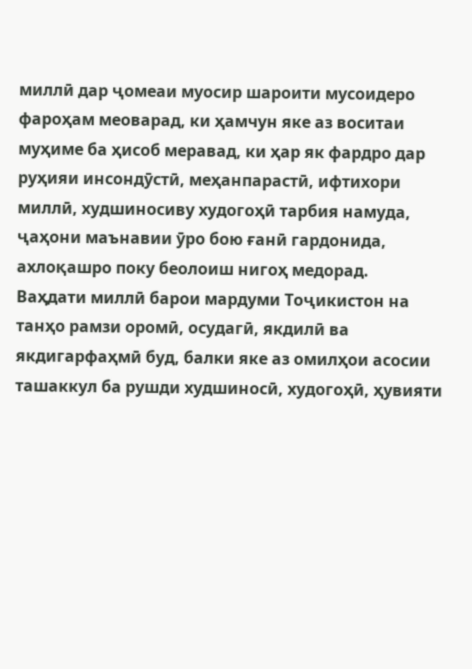миллӣ дар ҷомеаи муосир шароити мусоидеро фароҳам меоварад, ки ҳамчун яке аз воситаи муҳиме ба ҳисоб меравад, ки ҳар як фардро дар руҳияи инсондӯстӣ, меҳанпарастӣ, ифтихори миллӣ, худшиносиву худогоҳӣ тарбия намуда, ҷаҳони маънавии ӯро бою ғанӣ гардонида, ахлоқашро поку беолоиш нигоҳ медорад.
Ваҳдати миллӣ барои мардуми Тоҷикистон на танҳо рамзи оромӣ, осудагӣ, якдилӣ ва якдигарфаҳмӣ буд, балки яке аз омилҳои асосии ташаккул ба рушди худшиносӣ, худогоҳӣ, ҳувияти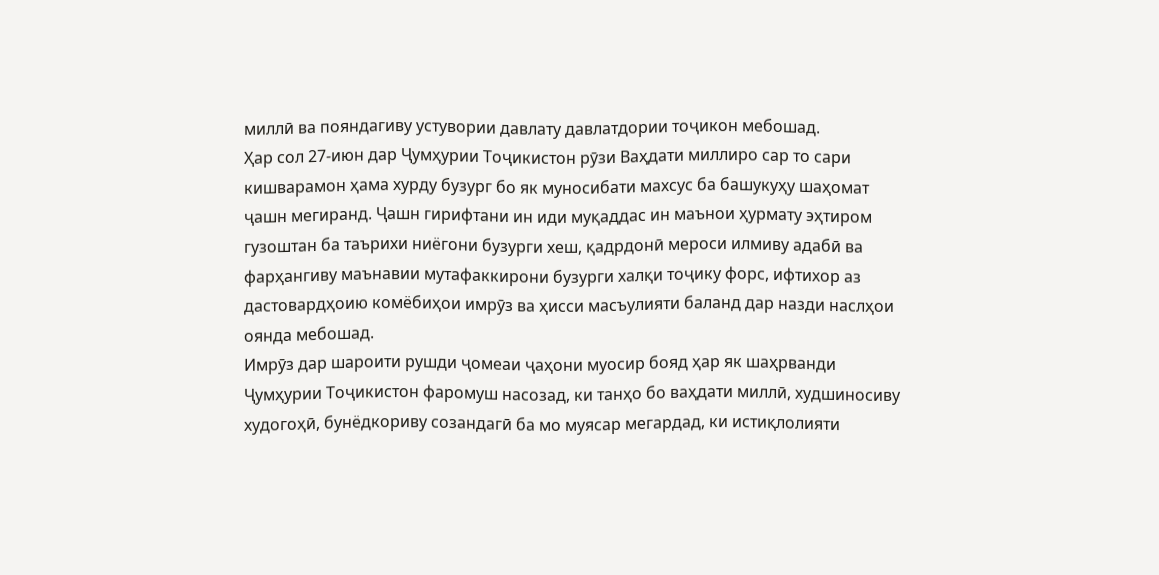миллӣ ва пояндагиву устувории давлату давлатдории тоҷикон мебошад.
Ҳар сол 27-июн дар Ҷумҳурии Тоҷикистон рӯзи Ваҳдати миллиро сар то сари кишварамон ҳама хурду бузург бо як муносибати махсус ба башукуҳу шаҳомат ҷашн мегиранд. Ҷашн гирифтани ин иди муқаддас ин маънои ҳурмату эҳтиром гузоштан ба таърихи ниёгони бузурги хеш, қадрдонӣ мероси илмиву адабӣ ва фарҳангиву маънавии мутафаккирони бузурги халқи тоҷику форс, ифтихор аз дастовардҳоию комёбиҳои имрӯз ва ҳисси масъулияти баланд дар назди наслҳои оянда мебошад.
Имрӯз дар шароити рушди ҷомеаи ҷаҳони муосир бояд ҳар як шаҳрванди Ҷумҳурии Тоҷикистон фаромуш насозад, ки танҳо бо ваҳдати миллӣ, худшиносиву худогоҳӣ, бунёдкориву созандагӣ ба мо муясар мегардад, ки истиқлолияти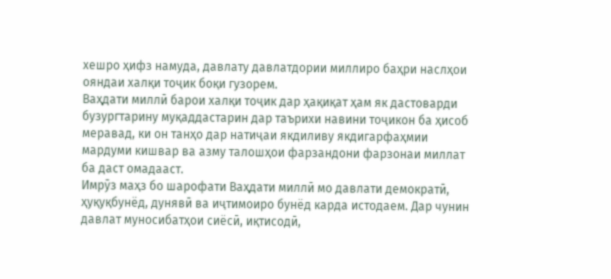хешро ҳифз намуда, давлату давлатдории миллиро баҳри наслҳои ояндаи халқи тоҷик боқи гузорем.
Ваҳдати миллӣ барои халқи тоҷик дар ҳақиқат ҳам як дастоварди бузургтарину муқаддастарин дар таърихи навини тоҷикон ба ҳисоб меравад, ки он танҳо дар натиҷаи якдиливу якдигарфаҳмии мардуми кишвар ва азму талошҳои фарзандони фарзонаи миллат ба даст омадааст.
Имрӯз маҳз бо шарофати Ваҳдати миллӣ мо давлати демократӣ, ҳуқуқбунёд, дунявӣ ва иҷтимоиро бунёд карда истодаем. Дар чунин давлат муносибатҳои сиёсӣ, иқтисодӣ,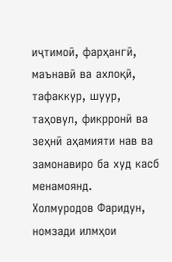иҷтимоӣ, фарҳангӣ, маънавӣ ва ахлоқӣ, тафаккур, шуур, таҳовул, фикрронӣ ва зеҳнӣ аҳамияти нав ва замонавиро ба худ касб менамоянд.
Холмуродов Фаридун,
номзади илмҳои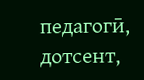педагогӣ, дотсент,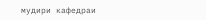мудири кафедраи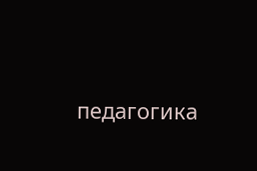педагогика